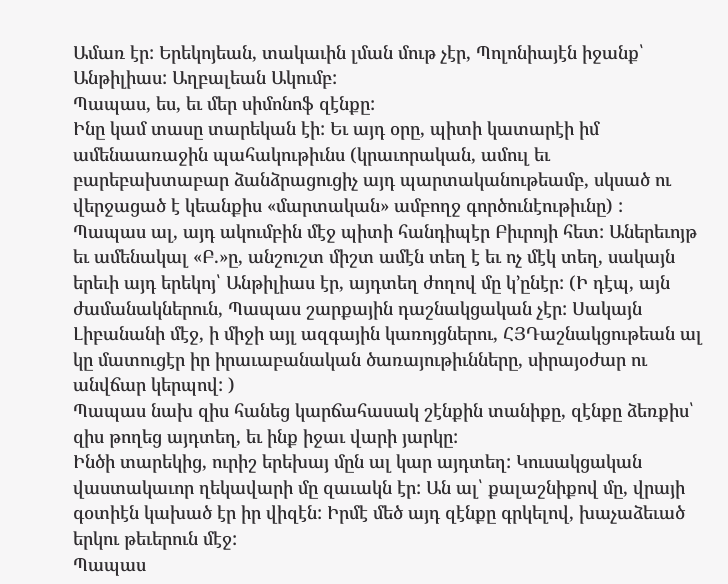Ամառ էր: Երեկոյեան, տակաւին լման մութ չէր, Պոլոնիայէն իջանք՝ Անթիլիաս: Աղբալեան Ակումբ:
Պապաս, ես, եւ մեր սիմոնոֆ զէնքը:
Ինը կամ տասը տարեկան էի: Եւ այդ օրը, պիտի կատարէի իմ ամենաառաջին պահակութիւնս (կրաւորական, ամուլ եւ բարեբախտաբար ձանձրացուցիչ այդ պարտականութեամբ, սկսած ու վերջացած է կեանքիս «մարտական» ամբողջ գործունէութիւնը) :
Պապաս ալ, այդ ակումբին մէջ պիտի հանդիպէր Բիւրոյի հետ: Աներեւոյթ եւ ամենակալ «Բ.»ը, անշուշտ միշտ ամէն տեղ է եւ ոչ մէկ տեղ, սակայն երեւի այդ երեկոյ՝ Անթիլիաս էր, այդտեղ ժողով մը կ’ընէր: (Ի դէպ, այն ժամանակներուն, Պապաս շարքային դաշնակցական չէր: Սակայն Լիբանանի մէջ, ի միջի այլ ազգային կառոյցներու, ՀՅԴաշնակցութեան ալ կը մատուցէր իր իրաւաբանական ծառայութիւնները, սիրայօժար ու անվճար կերպով: )
Պապաս նախ զիս հանեց կարճահասակ շէնքին տանիքը, զէնքը ձեռքիս՝ զիս թողեց այդտեղ, եւ ինք իջաւ վարի յարկը:
Ինծի տարեկից, ուրիշ երեխայ մըն ալ կար այդտեղ: Կուսակցական վաստակաւոր ղեկավարի մը զաւակն էր: Ան ալ՝ քալաշնիքով մը, վրայի գօտիէն կախած էր իր վիզէն: Իրմէ մեծ այդ զէնքը գրկելով, խաչաձեւած երկու թեւերուն մէջ:
Պապաս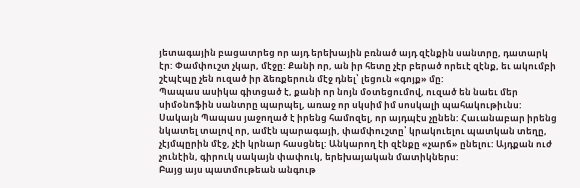յետագային բացատրեց որ այդ երեխային բռնած այդ զէնքին սանտրը, դատարկ էր: Փամփուշտ չկար, մէջը: Քանի որ, ան իր հետը չէր բերած որեւէ զէնք, եւ ակումբի շէպէպը չեն ուզած իր ձեռքերուն մէջ դնել՝ լեցուն «գոյք» մը:
Պապաս ասիկա գիտցած է, քանի որ նոյն մօտեցումով, ուզած են նաեւ մեր սիմօնոֆին սանտրը պարպել, առաջ որ սկսիմ իմ սոսկալի պահակութիւնս: Սակայն Պապաս յաջողած է իրենց համոզել, որ այդպէս չընեն: Հաւանաբար իրենց նկատել տալով որ, ամէն պարագայի, փամփուշտը՝ կրակուելու պատկան տեղը, չէյմպըրին մէջ, չէի կրնար հասցնել: Անկարող էի զէնքը «չարճ» ընելու: Այդքան ուժ չունէին, գիրուկ սակայն փափուկ, երեխայական մատիկներս:
Բայց այս պատմութեան անգութ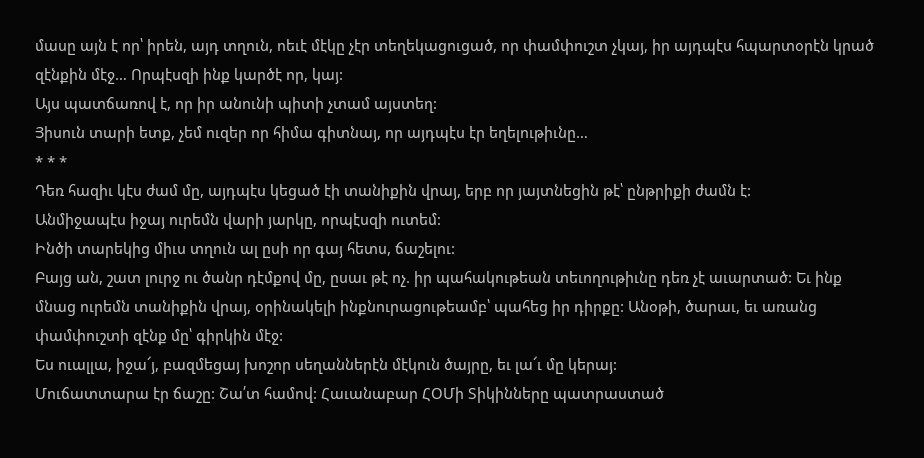մասը այն է որ՝ իրեն, այդ տղուն, ոեւէ մէկը չէր տեղեկացուցած, որ փամփուշտ չկայ, իր այդպէս հպարտօրէն կրած զէնքին մէջ… Որպէսզի ինք կարծէ որ, կայ:
Այս պատճառով է, որ իր անունի պիտի չտամ այստեղ:
Յիսուն տարի ետք, չեմ ուզեր որ հիմա գիտնայ, որ այդպէս էր եղելութիւնը…
* * *
Դեռ հազիւ կէս ժամ մը, այդպէս կեցած էի տանիքին վրայ, երբ որ յայտնեցին թէ՝ ընթրիքի ժամն է:
Անմիջապէս իջայ ուրեմն վարի յարկը, որպէսզի ուտեմ:
Ինծի տարեկից միւս տղուն ալ ըսի որ գայ հետս, ճաշելու:
Բայց ան, շատ լուրջ ու ծանր դէմքով մը, ըսաւ թէ ոչ. իր պահակութեան տեւողութիւնը դեռ չէ աւարտած: Եւ ինք մնաց ուրեմն տանիքին վրայ, օրինակելի ինքնուրացութեամբ՝ պահեց իր դիրքը: Անօթի, ծարաւ, եւ առանց փամփուշտի զէնք մը՝ գիրկին մէջ:
Ես ուալլա, իջա՜յ, բազմեցայ խոշոր սեղաններէն մէկուն ծայրը, եւ լա՜ւ մը կերայ:
Մուճատտարա էր ճաշը: Շա՛տ համով: Հաւանաբար ՀՕՄի Տիկինները պատրաստած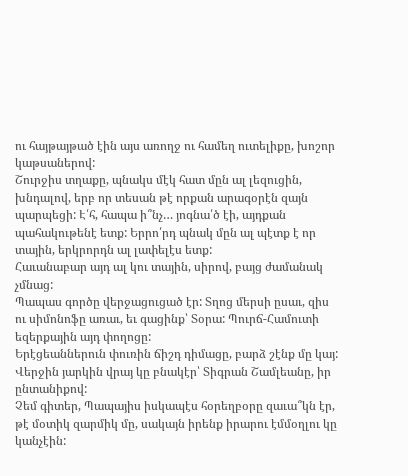ու հայթայթած էին այս առողջ ու համեղ ուտելիքը, խոշոր կաթսաներով:
Շուրջիս տղաքը, պնակս մէկ հատ մըն ալ լեզուցին, խնդալով, երբ որ տեսան թէ որքան արագօրէն զայն պարպեցի: Է՛հ, հապա ի՞նչ… յոգնա՛ծ էի, այդքան պահակութենէ ետք: Երրո՛րդ պնակ մըն ալ պէտք է որ տային, երկրորդն ալ լափելէս ետք:
Հաւանաբար այդ ալ կու տային, սիրով, բայց ժամանակ չմնաց:
Պապաս գործը վերջացուցած էր: Տղոց մերսի ըսաւ, զիս ու սիմոնոֆը առաւ, եւ գացինք՝ Տօրա: Պուրճ-Համուտի եզերքային այդ փողոցը:
Երէցեաններուն փուռին ճիշդ դիմացը, բարձ շէնք մը կայ: Վերջին յարկին վրայ կը բնակէր՝ Տիգրան Շամլեանը, իր ընտանիքով:
Չեմ գիտեր, Պապայիս իսկապէս հօրեղբօրը զաւա՞կն էր, թէ մօտիկ զարմիկ մը, սակայն իրենք իրարու էմմօղլու կը կանչէին: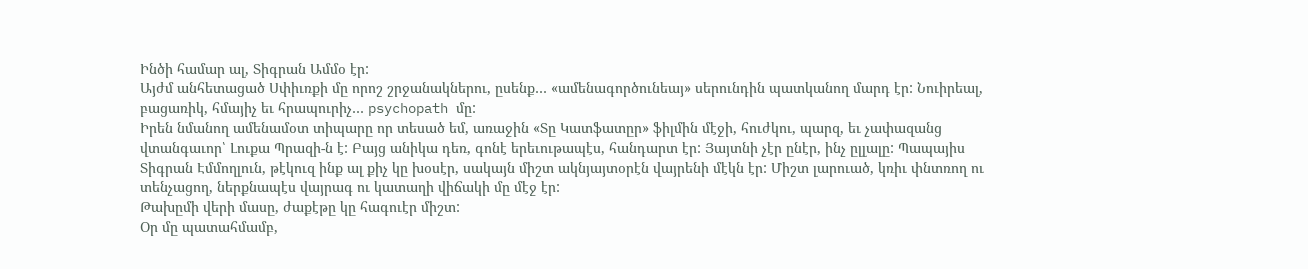Ինծի համար ալ, Տիգրան Ամմօ էր:
Այժմ անհետացած Սփիւռքի մը որոշ շրջանակներու, ըսենք… «ամենագործունեայ» սերունդին պատկանող մարդ էր: Նուիրեալ, բացառիկ, հմայիչ եւ հրապուրիչ… psychopath մը:
Իրեն նմանող ամենամօտ տիպարը որ տեսած եմ, առաջին «Տը Կատֆատըր» ֆիլմին մէջի, հուժկու, պարզ, եւ չափազանց վտանգաւոր՝ Լուքա Պրազի-ն է: Բայց անիկա դեռ, գոնէ երեւութապէս, հանդարտ էր: Յայտնի չէր ընէր, ինչ ըլլալը: Պապայիս Տիգրան Էմմողլուն, թէկուզ ինք ալ քիչ կը խօսէր, սակայն միշտ ակնյայտօրէն վայրենի մէկն էր: Միշտ լարուած, կռիւ փնտռող ու տենչացող, ներքնապէս վայրագ ու կատաղի վիճակի մը մէջ էր:
Թախըմի վերի մասը, ժաքէթը կը հագուէր միշտ:
Օր մը պատահմամբ,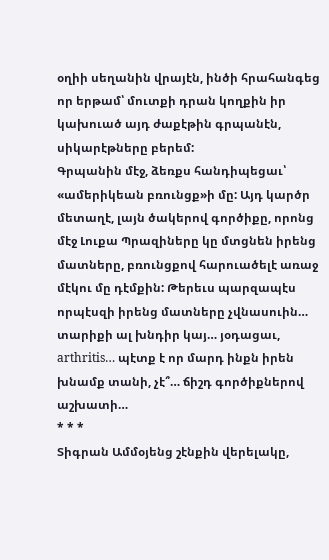օղիի սեղանին վրայէն, ինծի հրահանգեց որ երթամ՝ մուտքի դրան կողքին իր կախուած այդ ժաքէթին գրպանէն, սիկարէթները բերեմ:
Գրպանին մէջ, ձեռքս հանդիպեցաւ՝ «ամերիկեան բռունցք»ի մը: Այդ կարծր մետաղէ, լայն ծակերով գործիքը, որոնց մէջ Լուքա Պրազիները կը մտցնեն իրենց մատները, բռունցքով հարուածելէ առաջ մէկու մը դէմքին: Թերեւս պարզապէս որպէսզի իրենց մատները չվնասուին… տարիքի ալ խնդիր կայ… յօդացաւ, arthritis… պէտք է որ մարդ ինքն իրեն խնամք տանի, չէ՞… ճիշդ գործիքներով աշխատի…
* * *
Տիգրան Ամմօյենց շէնքին վերելակը,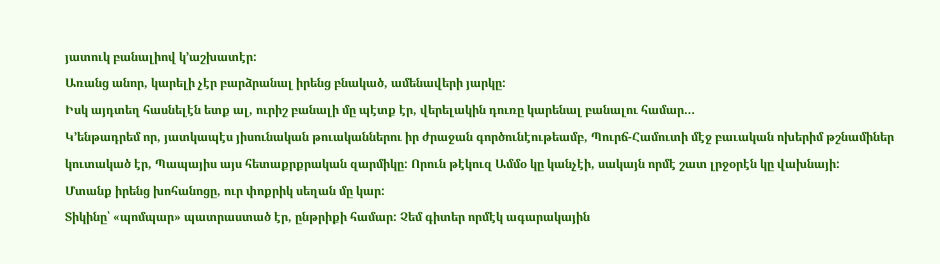յատուկ բանալիով կ’աշխատէր:
Առանց անոր, կարելի չէր բարձրանալ իրենց բնակած, ամենավերի յարկը:
Իսկ այդտեղ հասնելէն ետք ալ, ուրիշ բանալի մը պէտք էր, վերելակին դուռը կարենալ բանալու համար…
Կ’ենթադրեմ որ, յատկապէս յիսունական թուականներու իր ժրաջան գործունէութեամբ, Պուրճ-Համուտի մէջ բաւական ոխերիմ թշնամիներ կուտակած էր, Պապայիս այս հետաքրքրական զարմիկը: Որուն թէկուզ Ամմօ կը կանչէի, սակայն որմէ շատ լրջօրէն կը վախնայի:
Մտանք իրենց խոհանոցը, ուր փոքրիկ սեղան մը կար:
Տիկինը՝ «պոմպար» պատրաստած էր, ընթրիքի համար: Չեմ գիտեր որմէկ ագարակային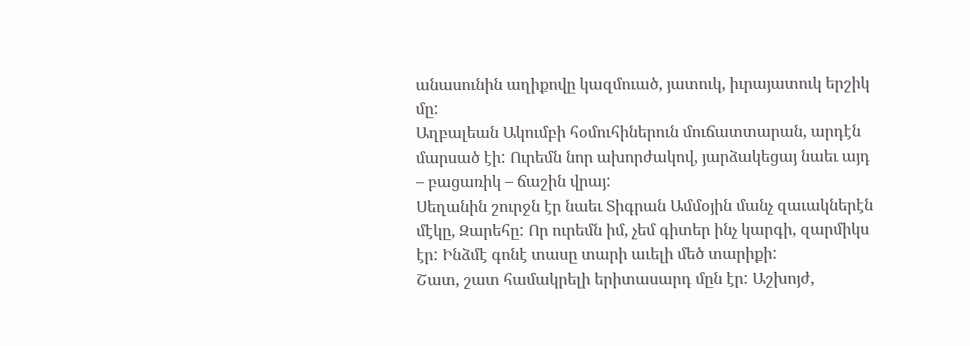անասունին աղիքովը կազմուած, յատուկ, իւրայատուկ երշիկ մը:
Աղբալեան Ակումբի հօմուհիներուն մուճատտարան, արդէն մարսած էի: Ուրեմն նոր ախորժակով, յարձակեցայ նաեւ այդ – բացառիկ – ճաշին վրայ:
Սեղանին շուրջն էր նաեւ Տիգրան Ամմօյին մանչ զաւակներէն մէկը, Զարեհը: Որ ուրեմն իմ, չեմ գիտեր ինչ կարգի, զարմիկս էր: Ինձմէ գոնէ տասը տարի աւելի մեծ տարիքի:
Շատ, շատ համակրելի երիտասարդ մըն էր: Աշխոյժ,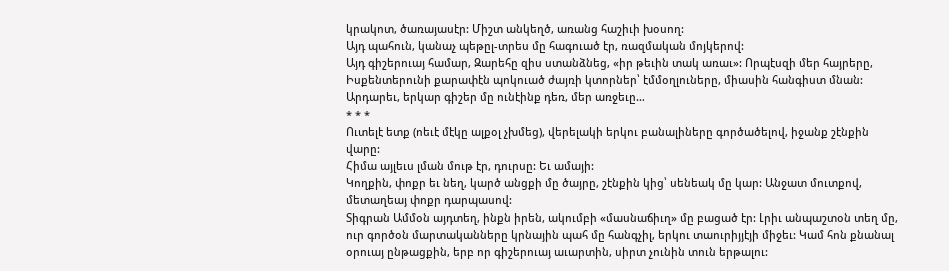կրակոտ, ծառայասէր: Միշտ անկեղծ, առանց հաշիւի խօսող:
Այդ պահուն, կանաչ պեթըլ-տրես մը հագուած էր, ռազմական մոյկերով:
Այդ գիշերուայ համար, Զարեհը զիս ստանձնեց, «իր թեւին տակ առաւ»: Որպէսզի մեր հայրերը, Իսքենտերունի քարափէն պոկուած ժայռի կտորներ՝ էմմօղլուները, միասին հանգիստ մնան:
Արդարեւ, երկար գիշեր մը ունէինք դեռ, մեր առջեւը…
* * *
Ուտելէ ետք (ոեւէ մէկը ալքօլ չխմեց), վերելակի երկու բանալիները գործածելով, իջանք շէնքին վարը:
Հիմա այլեւս լման մութ էր, դուրսը: Եւ ամայի:
Կողքին, փոքր եւ նեղ, կարծ անցքի մը ծայրը, շէնքին կից՝ սենեակ մը կար: Անջատ մուտքով, մետաղեայ փոքր դարպասով:
Տիգրան Ամմօն այդտեղ, ինքն իրեն, ակումբի «մասնաճիւղ» մը բացած էր: Լրիւ անպաշտօն տեղ մը, ուր գործօն մարտականները կրնային պահ մը հանգչիլ, երկու տաուրիյյէյի միջեւ: Կամ հոն քնանալ օրուայ ընթացքին, երբ որ գիշերուայ աւարտին, սիրտ չունին տուն երթալու: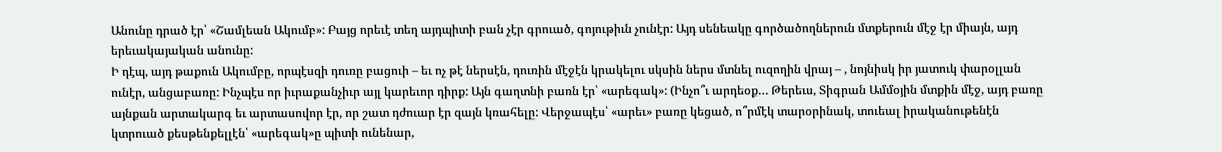Անունը դրած էր՝ «Շամլեան Ակումբ»: Բայց որեւէ տեղ այդպիտի բան չէր գրուած, գոյութիւն չունէր: Այդ սենեակը գործածողներուն մտքերուն մէջ էր միայն, այդ երեւակայական անունը:
Ի դէպ, այդ թաքուն Ակումբը, որպէսզի դուռը բացուի – եւ ոչ թէ ներսէն, դուռին մէջէն կրակելու սկսին ներս մտնել ուզողին վրայ – , նոյնիսկ իր յատուկ փարօլլան ունէր, անցաբառը: Ինչպէս որ իւրաքանչիւր այլ կարեւոր դիրք: Այն գաղտնի բառն էր՝ «արեգակ»: (Ինչո՞ւ արդեօք… Թերեւս, Տիգրան Ամմօյին մտքին մէջ, այդ բառը այնքան արտակարգ եւ արտասովոր էր, որ շատ դժուար էր զայն կռահելը: Վերջապէս՝ «արեւ» բառը կեցած, ո՞րմէկ տարօրինակ, տուեալ իրականութենէն կտրուած քեսթենքելլէն՝ «արեգակ»ը պիտի ունենար,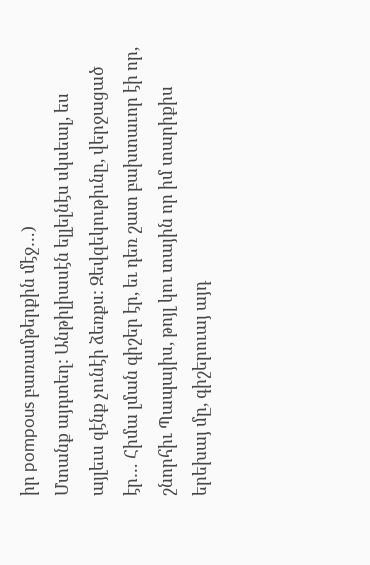իր pompous բառամթերքին մէջ…)
Մտանք այդտեղ: Անթիլիասէն ելլելնէս սկսեալ, ես այլեւս զէնք չունէի ձեռքս: Զեվզեկութիւնը, վերջացած էր… Հիմա լման գիշեր էր, եւ դեռ շատ բախտաւոր էի որ, շնորհիւ Պապայիս, թոյլ կու տային որ իմ տարիքիս երեխայ մը, գիշերուայ այդ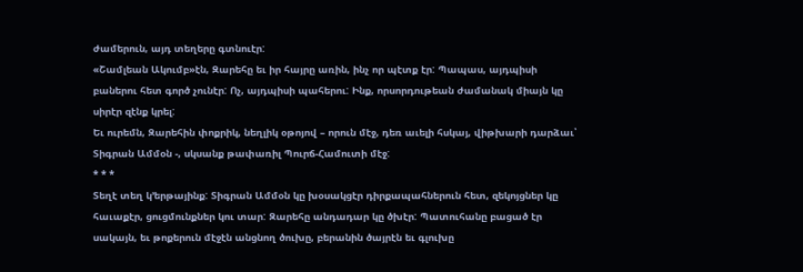ժամերուն, այդ տեղերը գտնուէր:
«Շամլեան Ակումբ»էն, Զարեհը եւ իր հայրը առին, ինչ որ պէտք էր: Պապաս, այդպիսի բաներու հետ գործ չունէր: Ոչ, այդպիսի պահերու: Ինք, որսորդութեան ժամանակ միայն կը սիրէր զէնք կրել:
Եւ ուրեմն, Զարեհին փոքրիկ, նեղլիկ օթոյով – որուն մէջ, դեռ աւելի հսկայ, վիթխարի դարձաւ՝ Տիգրան Ամմօն -, սկսանք թափառիլ Պուրճ-Համուտի մէջ:
* * *
Տեղէ տեղ կ’երթայինք: Տիգրան Ամմօն կը խօսակցէր դիրքապահներուն հետ, զեկոյցներ կը հաւաքէր, ցուցմունքներ կու տար: Զարեհը անդադար կը ծխէր: Պատուհանը բացած էր սակայն, եւ թոքերուն մէջէն անցնող ծուխը, բերանին ծայրէն եւ գլուխը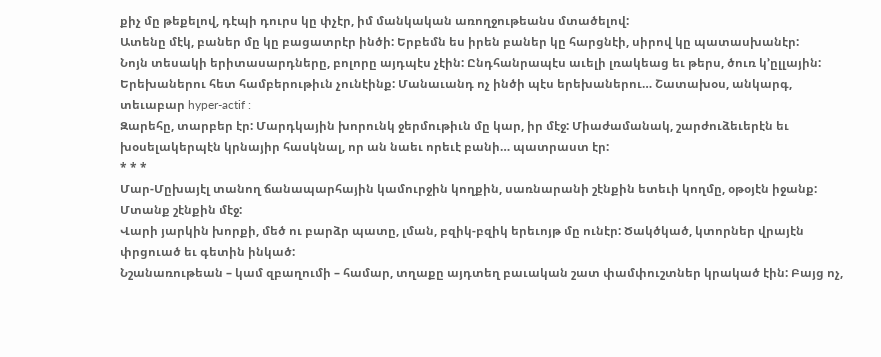քիչ մը թեքելով, դէպի դուրս կը փչէր, իմ մանկական առողջութեանս մտածելով:
Ատենը մէկ, բաներ մը կը բացատրէր ինծի: Երբեմն ես իրեն բաներ կը հարցնէի, սիրով կը պատասխանէր:
Նոյն տեսակի երիտասարդները, բոլորը այդպէս չէին: Ընդհանրապէս աւելի լռակեաց եւ թերս, ծուռ կ’ըլլային: Երեխաներու հետ համբերութիւն չունէինք: Մանաւանդ ոչ ինծի պէս երեխաներու… Շատախօս, անկարգ, տեւաբար hyper-actif :
Զարեհը, տարբեր էր: Մարդկային խորունկ ջերմութիւն մը կար, իր մէջ: Միաժամանակ, շարժուձեւերէն եւ խօսելակերպէն կրնայիր հասկնալ, որ ան նաեւ որեւէ բանի… պատրաստ էր:
* * *
Մար-Մըխայէլ տանող ճանապարհային կամուրջին կողքին, սառնարանի շէնքին ետեւի կողմը, օթօյէն իջանք: Մտանք շէնքին մէջ:
Վարի յարկին խորքի, մեծ ու բարձր պատը, լման, բզիկ-բզիկ երեւոյթ մը ունէր: Ծակծկած, կտորներ վրայէն փրցուած եւ գետին ինկած:
Նշանառութեան – կամ զբաղումի – համար, տղաքը այդտեղ բաւական շատ փամփուշտներ կրակած էին: Բայց ոչ,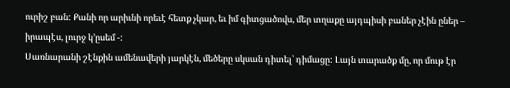ուրիշ բան: Քանի որ արիւնի որեւէ հետք չկար, եւ իմ գիտցածովս, մեր տղաքը այդպիսի բաներ չէին ըներ – իրապէս, լուրջ կ’ըսեմ -:
Սառնարանի շէնքին ամենավերի յարկէն, մեծերը սկսան դիտել՝ դիմացը: Լայն տարածք մը, որ մութ էր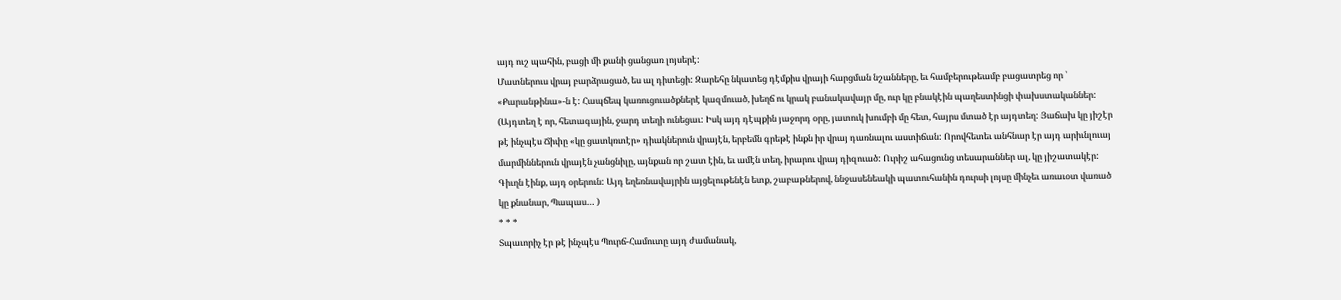այդ ուշ պահին, բացի մի քանի ցանցառ լոյսերէ:
Մատներուս վրայ բարձրացած, ես ալ դիտեցի: Զարեհը նկատեց դէմքիս վրայի հարցման նշանները, եւ համբերութեամբ բացատրեց որ ՝ «Քարանթինա»-ն է: Հապճեպ կառուցուածքներէ կազմուած, խեղճ ու կրակ բանակավայր մը, ուր կը բնակէին պաղեստինցի փախստականներ:
(Այդտեղ է որ, հետագային, ջարդ տեղի ունեցաւ: Իսկ այդ դէպքին յաջորդ օրը, յատուկ խումբի մը հետ, հայրս մտած էր այդտեղ: Յաճախ կը յիշէր թէ ինչպէս Ճիփը «կը ցատկռտէր» դիակներուն վրայէն, երբեմն գրեթէ ինքն իր վրայ դառնալու աստիճան: Որովհետեւ անհնար էր այդ արիւնլուայ մարմիններուն վրայէն չանցնիլը, այնքան որ շատ էին, եւ ամէն տեղ, իրարու վրայ դիզուած: Ուրիշ ահացունց տեսարաններ ալ, կը յիշատակէր: Գիւղն էինք, այդ օրերուն: Այդ եղեռնավայրին այցելութենէն ետք, շաբաթներով, ննջասենեակի պատուհանին դուրսի լոյսը մինչեւ առաւօտ վառած կը քնանար, Պապաս… )
* * *
Տպաւորիչ էր թէ ինչպէս Պուրճ-Համուտը այդ ժամանակ,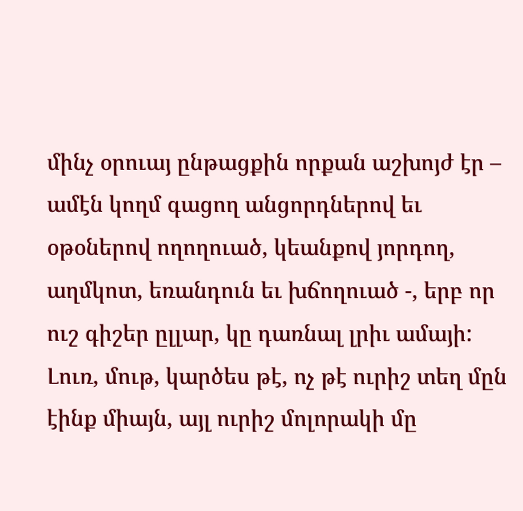մինչ օրուայ ընթացքին որքան աշխոյժ էր – ամէն կողմ գացող անցորդներով եւ օթօներով ողողուած, կեանքով յորդող, աղմկոտ, եռանդուն եւ խճողուած -, երբ որ ուշ գիշեր ըլլար, կը դառնալ լրիւ ամայի: Լուռ, մութ, կարծես թէ, ոչ թէ ուրիշ տեղ մըն էինք միայն, այլ ուրիշ մոլորակի մը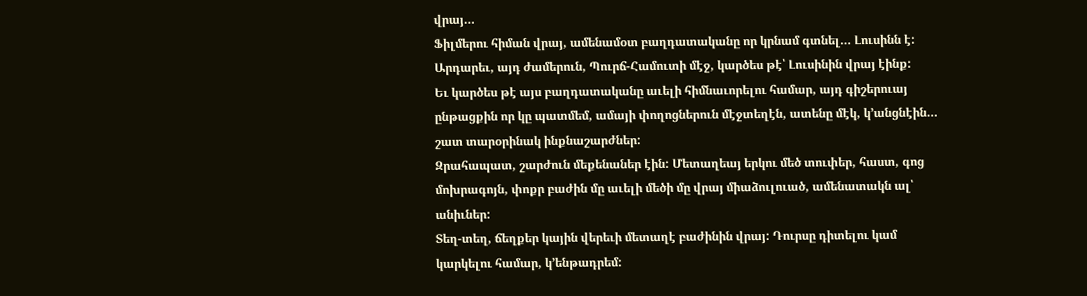վրայ…
Ֆիլմերու հիման վրայ, ամենամօտ բաղդատականը որ կրնամ գտնել… Լուսինն է:
Արդարեւ, այդ ժամերուն, Պուրճ-Համուտի մէջ, կարծես թէ՝ Լուսինին վրայ էինք:
Եւ կարծես թէ այս բաղդատականը աւելի հիմնաւորելու համար, այդ գիշերուայ ընթացքին որ կը պատմեմ, ամայի փողոցներուն մէջտեղէն, ատենը մէկ, կ’անցնէին… շատ տարօրինակ ինքնաշարժներ:
Զրահապատ, շարժուն մեքենաներ էին: Մետաղեայ երկու մեծ տուփեր, հաստ, գոց մոխրագոյն, փոքր բաժին մը աւելի մեծի մը վրայ միաձուլուած, ամենատակն ալ՝ անիւներ:
Տեղ-տեղ, ճեղքեր կային վերեւի մետաղէ բաժինին վրայ: Դուրսը դիտելու կամ կարկելու համար, կ’ենթադրեմ: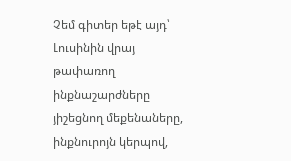Չեմ գիտեր եթէ այդ՝ Լուսինին վրայ թափառող ինքնաշարժները յիշեցնող մեքենաները, ինքնուրոյն կերպով,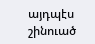այդպէս շինուած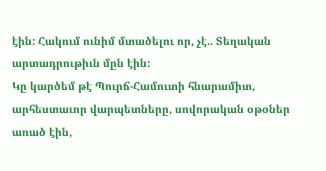էին: Հակում ունիմ մտածելու որ, չէ.. Տեղական արտադրութիւն մըն էին:
Կը կարծեմ թէ Պուրճ-Համուտի հնարամիտ, արհեստաւոր վարպետները, սովորական օթօներ առած էին,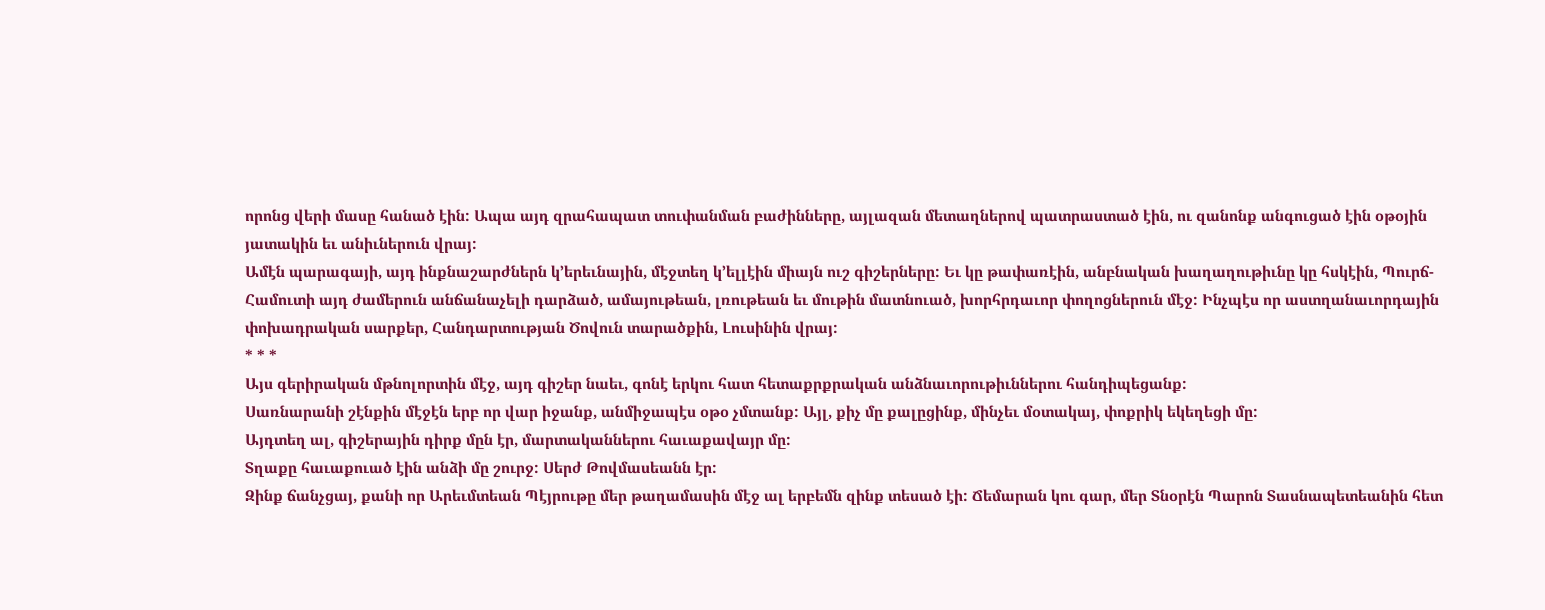որոնց վերի մասը հանած էին: Ապա այդ զրահապատ տուփանման բաժինները, այլազան մետաղներով պատրաստած էին, ու զանոնք անգուցած էին օթօյին յատակին եւ անիւներուն վրայ:
Ամէն պարագայի, այդ ինքնաշարժներն կ’երեւնային, մէջտեղ կ’ելլէին միայն ուշ գիշերները: Եւ կը թափառէին, անբնական խաղաղութիւնը կը հսկէին, Պուրճ-Համուտի այդ ժամերուն անճանաչելի դարձած, ամայութեան, լռութեան եւ մութին մատնուած, խորհրդաւոր փողոցներուն մէջ: Ինչպէս որ աստղանաւորդային փոխադրական սարքեր, Հանդարտության Ծովուն տարածքին, Լուսինին վրայ:
* * *
Այս գերիրական մթնոլորտին մէջ, այդ գիշեր նաեւ, գոնէ երկու հատ հետաքրքրական անձնաւորութիւններու հանդիպեցանք:
Սառնարանի շէնքին մէջէն երբ որ վար իջանք, անմիջապէս օթօ չմտանք: Այլ, քիչ մը քալըցինք, մինչեւ մօտակայ, փոքրիկ եկեղեցի մը:
Այդտեղ ալ, գիշերային դիրք մըն էր, մարտականներու հաւաքավայր մը:
Տղաքը հաւաքուած էին անձի մը շուրջ: Սերժ Թովմասեանն էր:
Զինք ճանչցայ, քանի որ Արեւմտեան Պէյրութը մեր թաղամասին մէջ ալ երբեմն զինք տեսած էի: Ճեմարան կու գար, մեր Տնօրէն Պարոն Տասնապետեանին հետ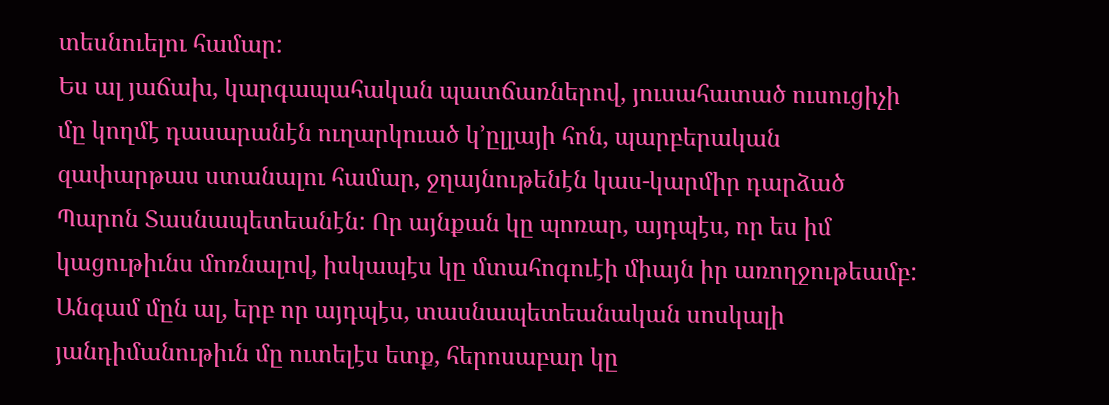տեսնուելու համար:
Ես ալ յաճախ, կարգապահական պատճառներով, յուսահատած ուսուցիչի մը կողմէ դասարանէն ուղարկուած կ’ըլլայի հոն, պարբերական զափարթաս ստանալու համար, ջղայնութենէն կաս-կարմիր դարձած Պարոն Տասնապետեանէն: Որ այնքան կը պոռար, այդպէս, որ ես իմ կացութիւնս մոռնալով, իսկապէս կը մտահոգուէի միայն իր առողջութեամբ:
Անգամ մըն ալ, երբ որ այդպէս, տասնապետեանական սոսկալի յանդիմանութիւն մը ուտելէս ետք, հերոսաբար կը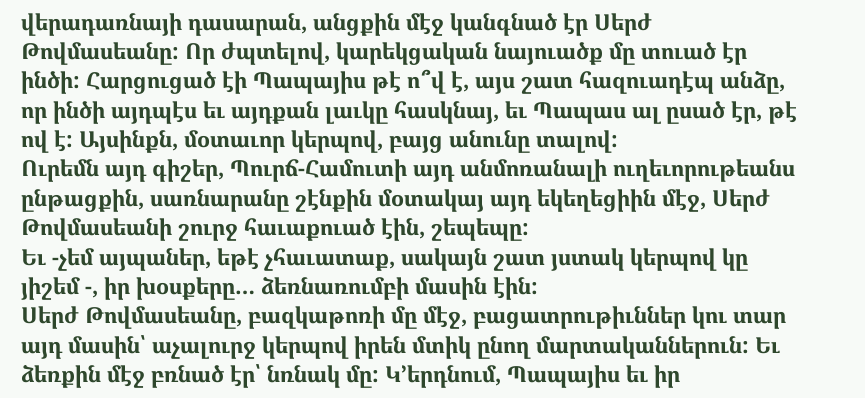վերադառնայի դասարան, անցքին մէջ կանգնած էր Սերժ Թովմասեանը: Որ ժպտելով, կարեկցական նայուածք մը տուած էր ինծի: Հարցուցած էի Պապայիս թէ ո՞վ է, այս շատ հազուադէպ անձը, որ ինծի այդպէս եւ այդքան լաւկը հասկնայ, եւ Պապաս ալ ըսած էր, թէ ով է: Այսինքն, մօտաւոր կերպով, բայց անունը տալով:
Ուրեմն այդ գիշեր, Պուրճ-Համուտի այդ անմոռանալի ուղեւորութեանս ընթացքին, սառնարանը շէնքին մօտակայ այդ եկեղեցիին մէջ, Սերժ Թովմասեանի շուրջ հաւաքուած էին, շեպեպը:
Եւ -չեմ այպաներ, եթէ չհաւատաք, սակայն շատ յստակ կերպով կը յիշեմ -, իր խօսքերը… ձեռնառումբի մասին էին:
Սերժ Թովմասեանը, բազկաթոռի մը մէջ, բացատրութիւններ կու տար այդ մասին՝ աչալուրջ կերպով իրեն մտիկ ընող մարտականներուն: Եւ ձեռքին մէջ բռնած էր՝ նռնակ մը: Կ’երդնում, Պապայիս եւ իր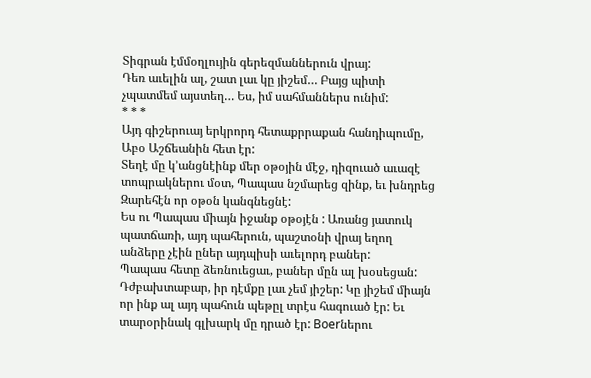Տիգրան էմմօղլույին գերեզմաններուն վրայ:
Դեռ աւելին ալ, շատ լաւ կը յիշեմ… Բայց պիտի չպատմեմ այստեղ… Ես, իմ սահմաններս ունիմ:
* * *
Այդ գիշերուայ երկրորդ հետաքրրաքան հանդիպումը, Աբօ Աշճեանին հետ էր:
Տեղէ մը կ’անցնէինք մեր օթօյին մէջ, դիզուած աւազէ տոպրակներու մօտ, Պապաս նշմարեց զինք, եւ խնդրեց Զարեհէն որ օթօն կանգնեցնէ:
Ես ու Պապաս միայն իջանք օթօյէն : Առանց յատուկ պատճառի, այդ պահերուն, պաշտօնի վրայ եղող անձերը չէին ըներ այդպիսի աւելորդ բաներ:
Պապաս հետը ձեռնուեցաւ, բաներ մըն ալ խօսեցան: Դժբախտաբար, իր դէմքը լաւ չեմ յիշեր: Կը յիշեմ միայն որ ինք ալ այդ պահուն պեթըլ տրէս հագուած էր: Եւ տարօրինակ գլխարկ մը դրած էր: Boerներու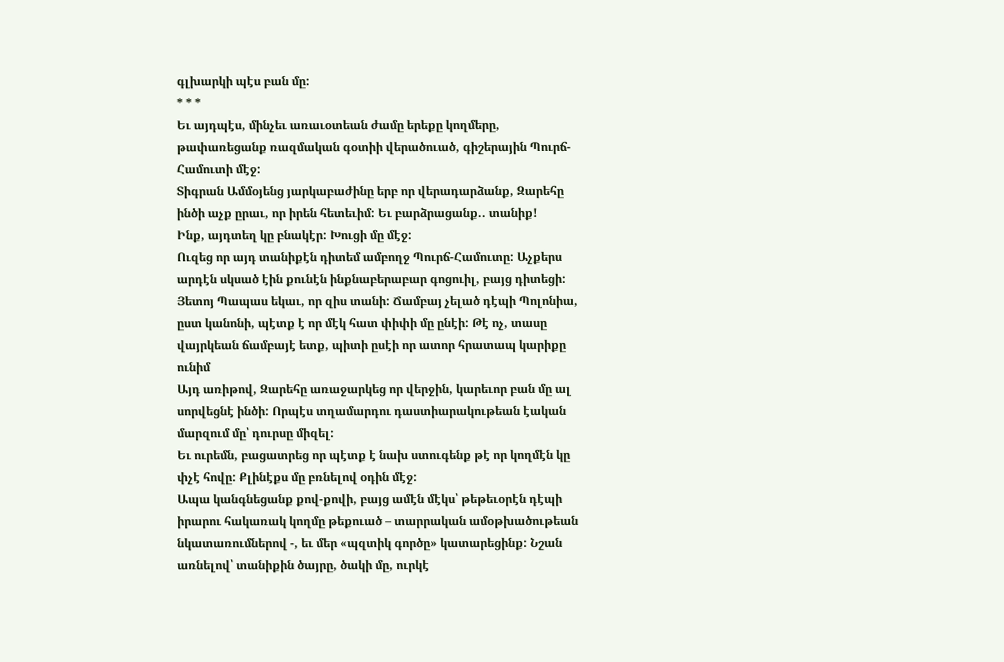գլխարկի պէս բան մը:
* * *
Եւ այդպէս, մինչեւ առաւօտեան ժամը երեքը կողմերը, թափառեցանք ռազմական գօտիի վերածուած, գիշերային Պուրճ-Համուտի մէջ:
Տիգրան Ամմօյենց յարկաբաժինը երբ որ վերադարձանք, Զարեհը ինծի աչք ըրաւ, որ իրեն հետեւիմ: Եւ բարձրացանք.. տանիք!
Ինք, այդտեղ կը բնակէր: Խուցի մը մէջ:
Ուզեց որ այդ տանիքէն դիտեմ ամբողջ Պուրճ-Համուտը: Աչքերս արդէն սկսած էին քունէն ինքնաբերաբար գոցուիլ, բայց դիտեցի:
Յետոյ Պապաս եկաւ, որ զիս տանի: Ճամբայ չելած դէպի Պոլոնիա, ըստ կանոնի, պէտք է որ մէկ հատ փիփի մը ընէի: Թէ ոչ, տասը վայրկեան ճամբայէ ետք, պիտի ըսէի որ ատոր հրատապ կարիքը ունիմ
Այդ առիթով, Զարեհը առաջարկեց որ վերջին, կարեւոր բան մը ալ սորվեցնէ ինծի: Որպէս տղամարդու դաստիարակութեան էական մարզում մը՝ դուրսը միզել:
Եւ ուրեմն, բացատրեց որ պէտք է նախ ստուգենք թէ որ կողմէն կը փչէ հովը: Քլինէքս մը բռնելով օդին մէջ:
Ապա կանգնեցանք քով-քովի, բայց ամէն մէկս՝ թեթեւօրէն դէպի իրարու հակառակ կողմը թեքուած – տարրական ամօթխածութեան նկատառումներով -, եւ մեր «պզտիկ գործը» կատարեցինք: Նշան առնելով՝ տանիքին ծայրը, ծակի մը, ուրկէ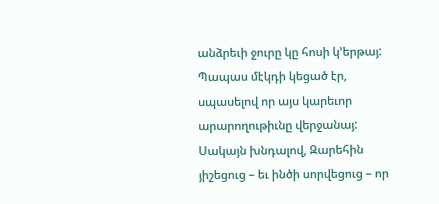անձրեւի ջուրը կը հոսի կ’երթայ:
Պապաս մէկդի կեցած էր, սպասելով որ այս կարեւոր արարողութիւնը վերջանայ:
Սակայն խնդալով, Զարեհին յիշեցուց – եւ ինծի սորվեցուց – որ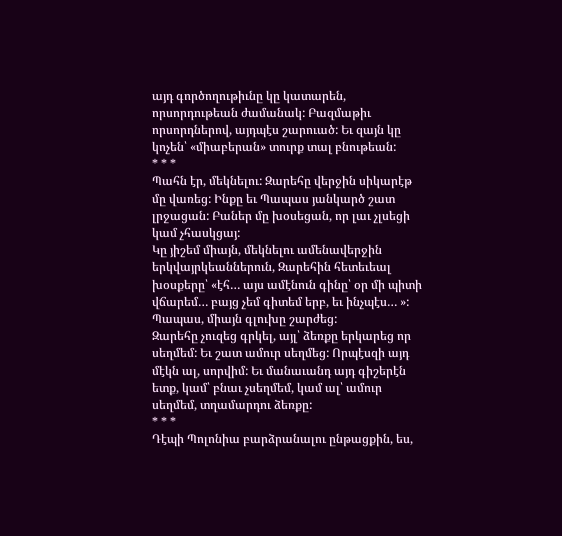այդ գործողութիւնը կը կատարեն, որսորդութեան ժամանակ: Բազմաթիւ որսորդներով, այդպէս շարուած: Եւ զայն կը կոչեն՝ «միաբերան» տուրք տալ բնութեան:
* * *
Պահն էր, մեկնելու: Զարեհը վերջին սիկարէթ մը վառեց: Ինքը եւ Պապաս յանկարծ շատ լրջացան: Բաներ մը խօսեցան, որ լաւ չլսեցի կամ չհասկցայ:
Կը յիշեմ միայն, մեկնելու ամենավերջին երկվայրկեաններուն, Զարեհին հետեւեալ խօսքերը՝ «էհ… այս ամէնուն գինը՝ օր մի պիտի վճարեմ… բայց չեմ գիտեմ երբ, եւ ինչպէս… »: Պապաս, միայն գլուխը շարժեց:
Զարեհը չուզեց գրկել, այլ՝ ձեռքը երկարեց որ սեղմեմ: Եւ շատ ամուր սեղմեց: Որպէսզի այդ մէկն ալ, սորվիմ: Եւ մանաւանդ այդ գիշերէն ետք, կամ՝ բնաւ չսեղմեմ, կամ ալ՝ ամուր սեղմեմ, տղամարդու ձեռքը:
* * *
Դէպի Պոլոնիա բարձրանալու ընթացքին, ես,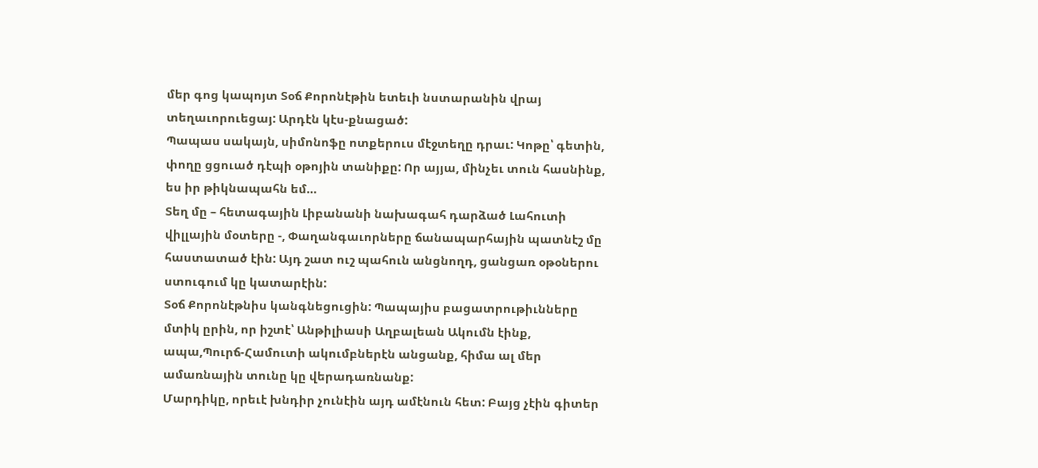մեր գոց կապոյտ Տօճ Քորոնէթին ետեւի նստարանին վրայ տեղաւորուեցայ: Արդէն կէս-քնացած:
Պապաս սակայն, սիմոնոֆը ոտքերուս մէջտեղը դրաւ: Կոթը՝ գետին, փողը ցցուած դէպի օթոյին տանիքը: Որ այյա, մինչեւ տուն հասնինք, ես իր թիկնապահն եմ…
Տեղ մը – հետագային Լիբանանի նախագահ դարձած Լահուտի վիլլային մօտերը -, Փաղանգաւորները ճանապարհային պատնէշ մը հաստատած էին: Այդ շատ ուշ պահուն անցնողդ, ցանցառ օթօներու ստուգում կը կատարէին:
Տօճ Քորոնէթնիս կանգնեցուցին: Պապայիս բացատրութիւնները մտիկ ըրին, որ իշտէ՝ Անթիլիասի Աղբալեան Ակումն էինք, ապա,Պուրճ-Համուտի ակումբներէն անցանք, հիմա ալ մեր ամառնային տունը կը վերադառնանք:
Մարդիկը, որեւէ խնդիր չունէին այդ ամէնուն հետ: Բայց չէին գիտեր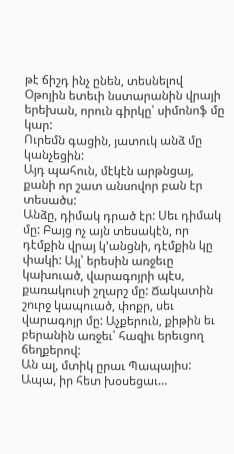թէ ճիշդ ինչ ընեն, տեսնելով Օթոյին ետեւի նստարանին վրայի երեխան, որուն գիրկը՝ սիմոնոֆ մը կար:
Ուրեմն գացին, յատուկ անձ մը կանչեցին:
Այդ պահուն, մէկէն արթնցայ, քանի որ շատ անսովոր բան էր տեսածս:
Անձը, դիմակ դրած էր: Սեւ դիմակ մը: Բայց ոչ այն տեսակէն, որ դէմքին վրայ կ’անցնի, դէմքին կը փակի: Այլ՝ երեսին առջեւը կախուած, վարագոյրի պէս, քառակուսի շղարշ մը: Ճակատին շուրջ կապուած, փոքր, սեւ վարագոյր մը: Աչքերուն, քիթին եւ բերանին առջեւ՝ հազիւ երեւցող ճեղքերով:
Ան ալ, մտիկ ըրաւ Պապայիս: Ապա, իր հետ խօսեցաւ…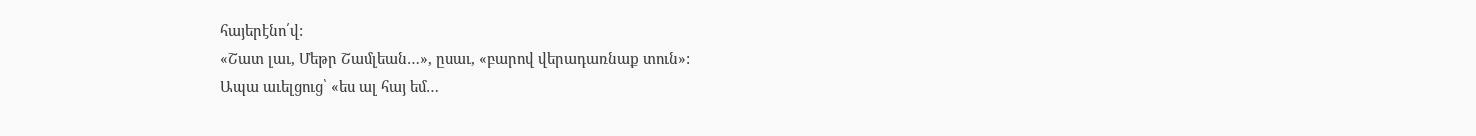հայերէնո՛վ:
«Շատ լաւ, Մեթր Շամլեան…», ըսաւ, «բարով վերադառնաք տուն»:
Ապա աւելցուց՝ «ես ալ հայ եմ…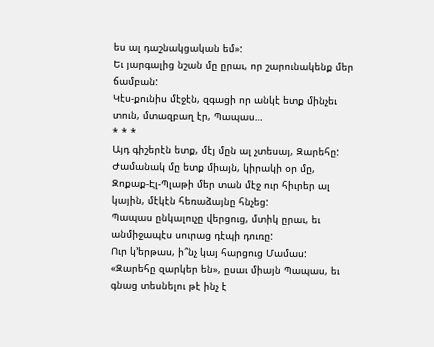ես ալ դաշնակցական եմ»:
Եւ յարգալից նշան մը ըրաւ, որ շարունակենք մեր ճամբան:
Կէս-քունիս մէջէն, զգացի որ անկէ ետք մինչեւ տուն, մտազբաղ էր, Պապաս…
* * *
Այդ գիշերէն ետք, մէյ մըն ալ չտեսայ, Զարեհը:
Ժամանակ մը ետք միայն, կիրակի օր մը, Զոքաք-Էլ-Պլաթի մեր տան մէջ ուր հիւրեր ալ կային, մէկէն հեռաձայնը հնչեց:
Պապաս ընկալուչը վերցուց, մտիկ ըրաւ, եւ անմիջապէս սուրաց դէպի դուռը:
Ուր կ’երթաս, ի՞նչ կայ հարցուց Մամաս:
«Զարեհը զարկեր են», ըսաւ միայն Պապաս, եւ գնաց տեսնելու թէ ինչ է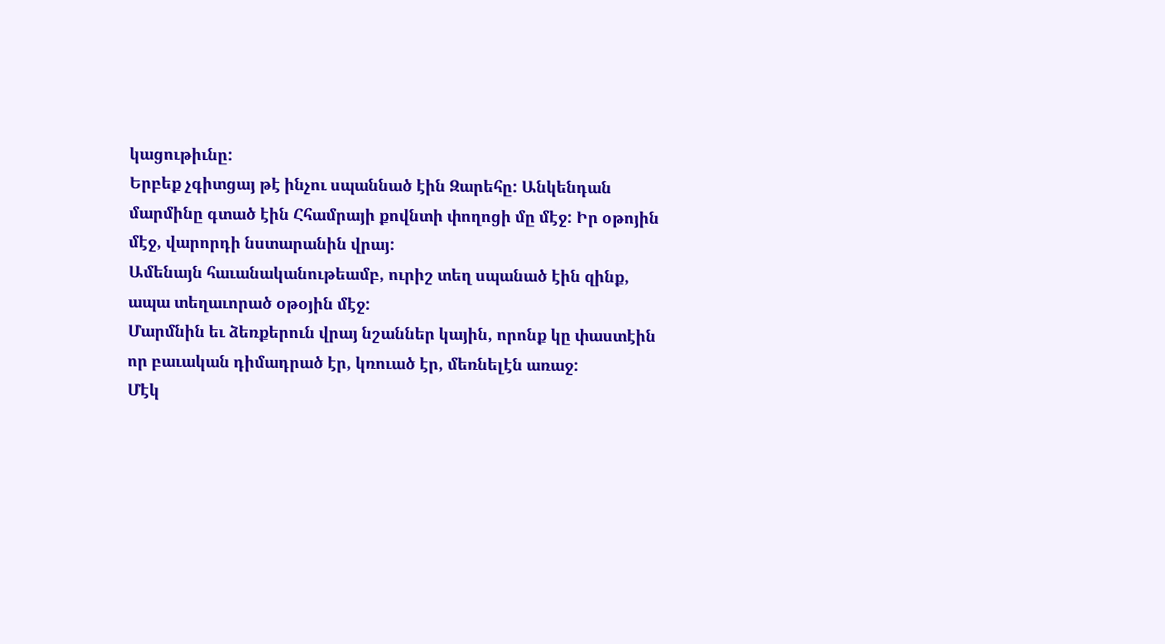կացութիւնը:
Երբեք չգիտցայ թէ ինչու սպաննած էին Զարեհը: Անկենդան մարմինը գտած էին Հհամրայի քովնտի փողոցի մը մէջ: Իր օթոյին մէջ, վարորդի նստարանին վրայ:
Ամենայն հաւանականութեամբ, ուրիշ տեղ սպանած էին զինք, ապա տեղաւորած օթօյին մէջ:
Մարմնին եւ ձեռքերուն վրայ նշաններ կային, որոնք կը փաստէին որ բաւական դիմադրած էր, կռուած էր, մեռնելէն առաջ:
Մէկ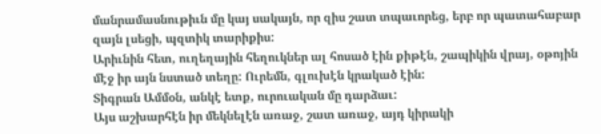մանրամասնութիւն մը կայ սակայն, որ զիս շատ տպաւորեց, երբ որ պատահաբար զայն լսեցի, պզտիկ տարիքիս:
Արիւնին հետ, ուղեղային հեղուկներ ալ հոսած էին քիթէն, շապիկին վրայ, օթոյին մէջ իր այն նստած տեղը: Ուրեմն, գլուխէն կրակած էին:
Տիգրան Ամմօն, անկէ ետք, ուրուական մը դարձաւ:
Այս աշխարհէն իր մեկնելէն առաջ, շատ առաջ, այդ կիրակի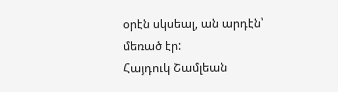օրէն սկսեալ, ան արդէն՝ մեռած էր:
Հայդուկ Շամլեան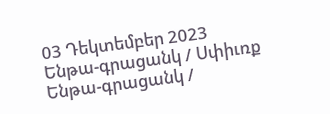03 Դեկտեմբեր 2023
Ենթա-գրացանկ / Սփիւռք
Ենթա-գրացանկ /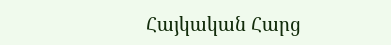Հայկական Հարց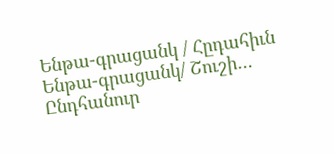Ենթա-գրացանկ / Հըդահիւն
Ենթա-գրացանկ/ Շուշի…
Ընդհանուր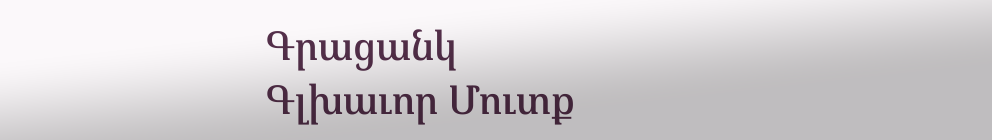Գրացանկ
Գլխաւոր Մուտք